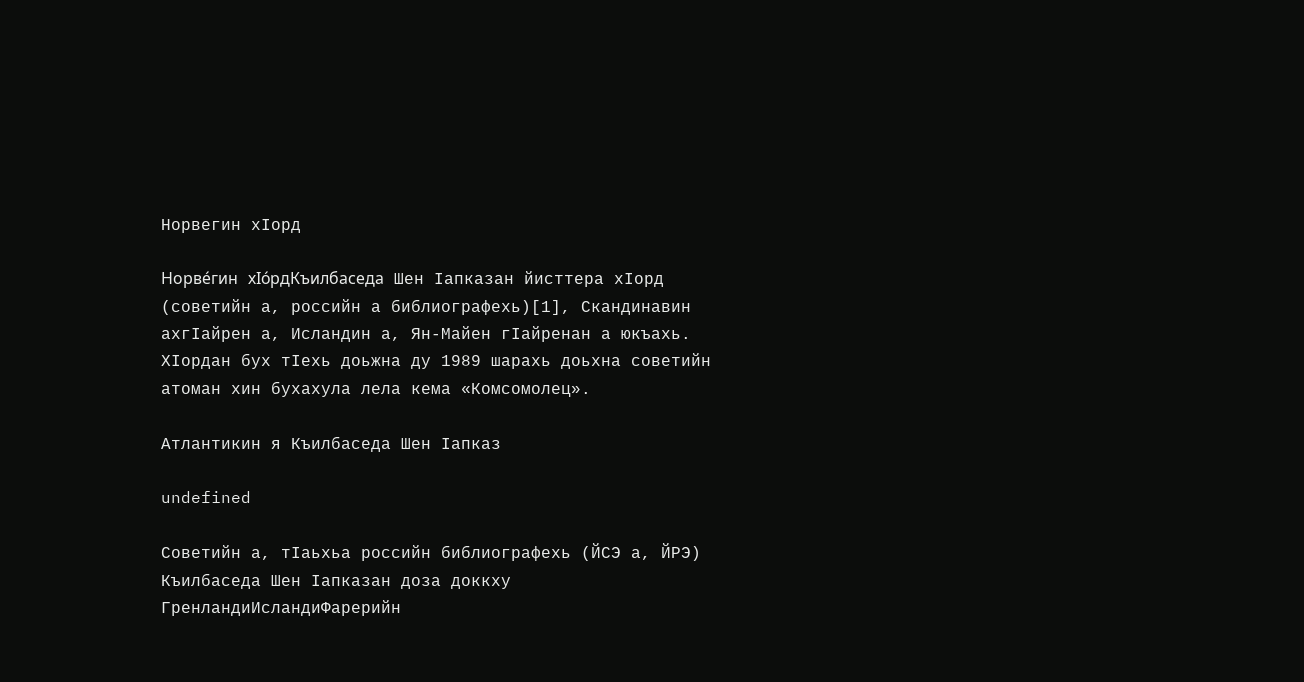Норвегин хӀорд

Норве́гин хӀо́рдКъилбаседа Шен Ӏапказан йисттера хӀорд (советийн а, российн а библиографехь)[1], Скандинавин ахгӀайрен а, Исландин а, Ян-Майен гӀайренан а юкъахь. ХӀордан бух тӀехь доьжна ду 1989 шарахь доьхна советийн атоман хин бухахула лела кема «Комсомолец».

Атлантикин я Къилбаседа Шен Ӏапказ

undefined

Советийн а, тӀаьхьа российн библиографехь (ЙСЭ а, ЙРЭ) Къилбаседа Шен Ӏапказан доза доккху ГренландиИсландиФарерийн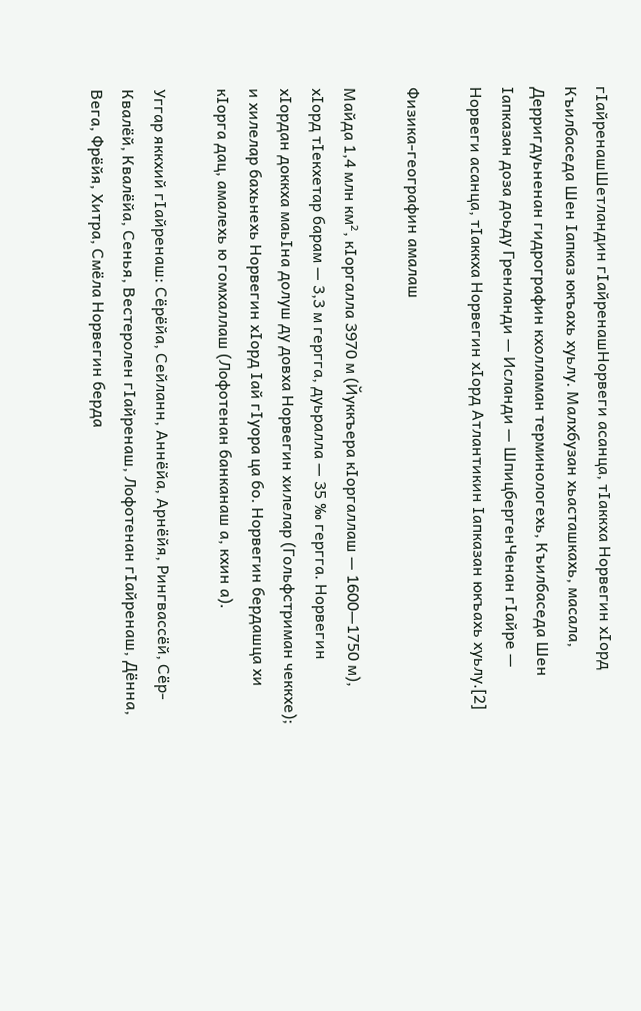гӀайренашШетландин гӀайренашНорвеги асанца, тӀаккха Норвегин хӀорд Къилбаседа Шен Ӏапказ юкъахь хуьлу. Малхбузан хьасташкахь, масала, Дерригдуьненан гидрографин кхолламан терминологехь, Къилбаседа Шен Ӏапказан доза доьду Гренланди — Исланди — ШпицбергенЧенан гӀайре — Норвеги асанца, тӀаккха Норвегин хӀорд Атлантикин Ӏапказан юкъахь хуьлу.[2]

Физика-географин амалаш

Майда 1,4 млн км², кӀоргалла 3970 м (Йуккъера кӀоргаллаш — 1600—1750 м), хӀорд тӀекхетар барам — 3,3 м гергга, дуьралла — 35 ‰ гергга. Норвегин хӀордан доккха маьӀна долуш ду довха Норвегин хилелар (Гольфстриман чеккхе); и хилелар бахьнехь Норвегин хӀорд Ӏай гӀуора ца бо. Норвегин бердашца хи кӀорга дац, амалехь ю гомхаллаш (Лофотенан банканаш а, кхин а).

Уггар яккхий гӀайренаш: Сёрёйа, Сейланн, Аннёйа, Арнёйя, Рингвассёй, Сёр-Квалёй, Квалёйа, Сенья, Вестеролен гӀайренаш, Лофотенан гӀайренаш, Дённа, Вега, Фрёйя, Хитра, Смёла Норвегин берда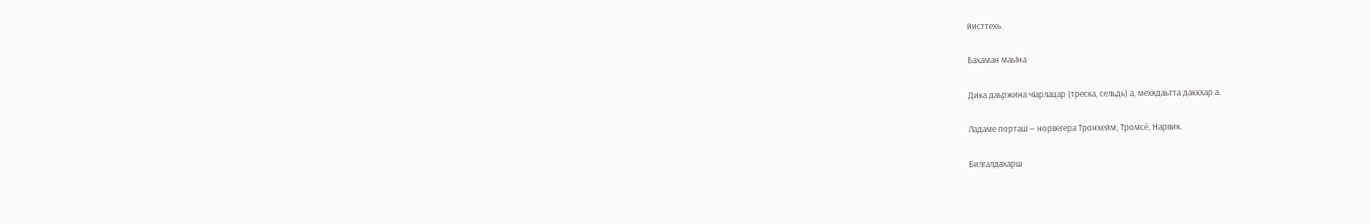йисттехь.

Бахаман маьӀна

Дика даьржина чӀарлацар (треска, сельдь) а, мехкдаьтта даккхар а.

Ладаме порташ — норвегера Тронхейм, Тромсё, Нарвик.

Билгалдахарш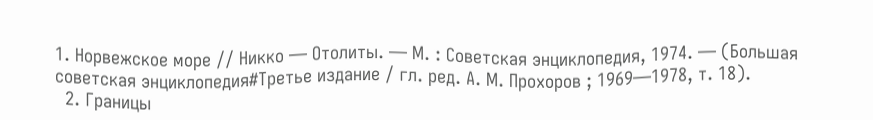1. Норвежское море // Никко — Отолиты. — М. : Советская энциклопедия, 1974. — (Большая советская энциклопедия#Третье издание / гл. ред. А. М. Прохоров ; 1969—1978, т. 18).
  2. Границы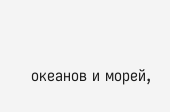океанов и морей,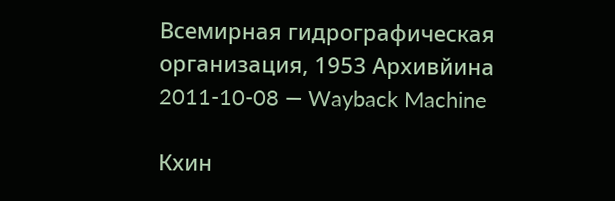Всемирная гидрографическая организация, 1953 Архивйина 2011-10-08 — Wayback Machine

Кхин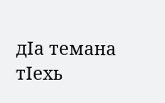дӀа темана тӀехь